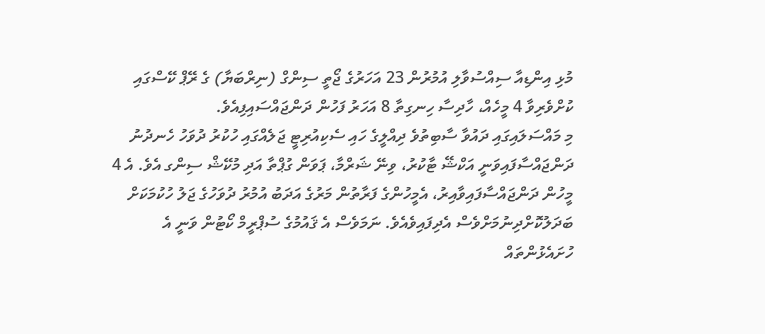މުޅި އިންޑިއާ ސިއްސުވާލި އުމުރުން 23 އަހަރުގެ ޖޯތީ ސިންގް (ނިރްބަޔާ) ގެ ރޭޕް ކޭސްގައި ކުށްވެރިވާ 4 މީހެއް، ހާދިސާ ހިނގިތާ 8 އަހަރު ފަހުން ދަންޖައްސައިފިއެވެ.
މި މައްސަލައިގައި ދައުވާ ސާބިތުވެ ދިއްލީގެ ހައި ސެކިއުރިޓީ ޖަލެއްގައި ހުކުރު ދުވަހު ހެނދުނު ދަންޖައްސާފައިވަނީ އަކްޝޭ ޓާކުރު، ވިނޭ ޝަރްމާ، ޕަވަން ގުޕްތާ އަދި މުކޭޝް ސިންގ އެވެ. އެ 4 މީހުން ދަންޖައްސާފައިވާއިރު، އެމީހުންގެ ފަރާތުން މަރުގެ އަދަބު އުމުރު ދުވަހުގެ ޖަލު ހުކުމަކަށް ބަދަލުކޮށްދިނުމަށްވެސް އެދިފައިވެއެވެ. ނަމަވެސް އެ ޤައުމުގެ ސުޕްރީމް ކޯޓުން ވަނީ އެ ހުށައެޅުންތައް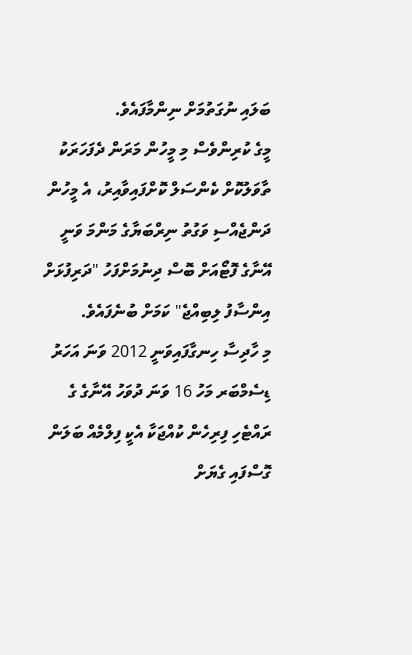ބަލައި ނުގަތުމަށް ނިންމާފައެވެ.
މީގެ ކުރިންވެސް މި މީހުން މަރަން ދެފަހަރަކު ތާވަލުކޮށް ކެންސަލް ކޮށްފައިވާއިރު، އެ މީހުން ދަންޖެއްސި ވަގުތު ނިރްބަޔާގެ މަންމަ ވަނީ އޭނާގެ ފޮޓޯއަށް ބޮސް ދިނުމަށްފަހު "ދަރިފުޅަށް އިންސާފު ލިބިއްޖެ" ކަމަށް ބުނެފައެވެ.
މި ހާދިސާ ހިނގާފައިވަނީ 2012 ވަނަ އަހަރު ޑިސެމްބަރ މަހު 16 ވަނަ ދުވަހު އޭނާގެ ގެ ރައްޓެހި ފިރިހެން ކުއްޖަކާ އެކީ ފިލްމެއް ބަލަން ގޮސްފައި ގެޔަށް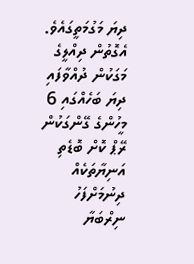ދިޔަ މަގުމަތީގައެވެ. އެގޮތުން ދިއްލީގެ މަގަކުން ދުއްވާފައި ދިޔަ ބަހެއްގައި 6 މީހުންގެ ގޭންގަކުން ރޭޕް ކޮށް ބޮޑެތި އަނިޔާތަކެއް ދިނުމަށްފަހު ނިރްބަޔާ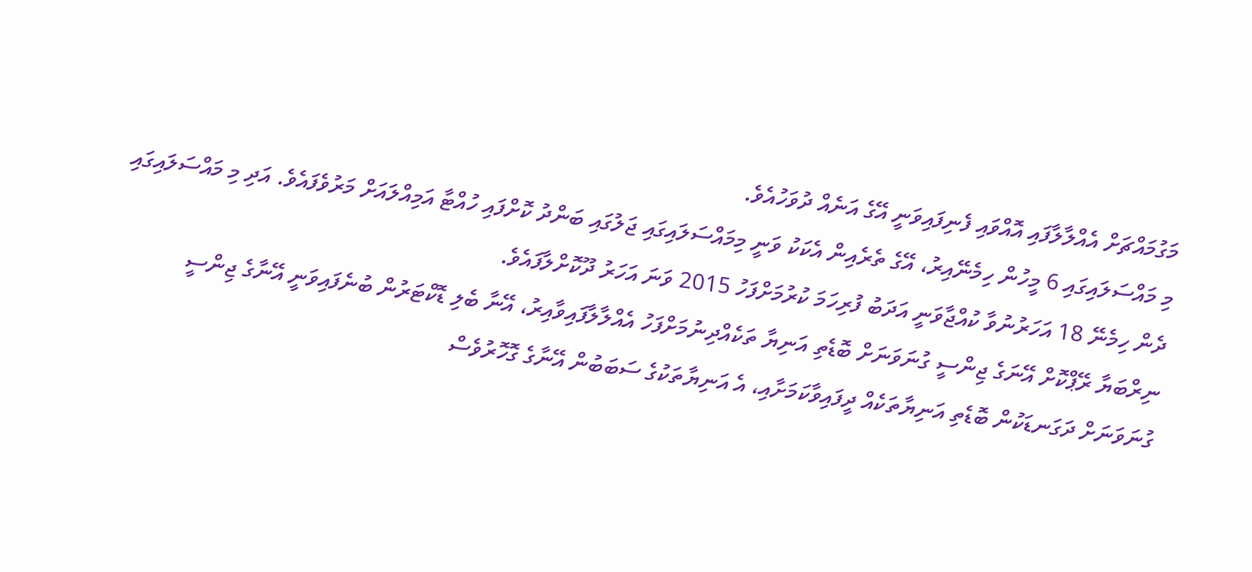މަގުމައްޗަށް އެއްލާލާފައި އޮއްވައި ފެނިފައިވަނީ އޭގެ އަނެއް ދުވަހުއެވެ.
މި މައްސަލައިގައި 6 މީހުން ހިމެނޭއިރު، އޭގެ ތެރެއިން އެކަކު ވަނީ މިމައްސަލައިގައި ޖަލުގައި ބަންދު ކޮށްފައި ހުއްޓާ އަމިއްލައަށް މަރުވެފައެވެ. އަދި މި މައްސަލައިގައި ދެން ހިމެނޭ 18 އަހަރުނުވާ ކުއްޖާވަނީ އަދަބު ފުރިހަމަ ކުރުމަށްފަހު 2015 ވަނަ އަހަރު ދޫކޮށްލާފައެވެ.
ނިރްބަޔާ ރޭޕްކޮށް އޭނަގެ ޖިންސީ ގުނަވަނަށް ބޮޑެތި އަނިޔާ ތަކެއްދިނުމަށްފަހު އެއްލާލާފައިވާއިރު، އޭނާ ބެލި ޑޮކްޓަރުން ބުނެފައިވަނީ އޭނާގެ ޖިންސީ ގުނަވަނަށް ދަގަނޑަކުން ބޮޑެތި އަނިޔާތަކެއް ދީފައިވާކަމަށާއި، އެ އަނިޔާތަކުގެ ސަބަބުން އޭނާގެ ގޮހޮރުވެސް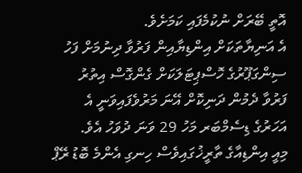އޮތީ ބޭރަށް ނުކުމެފައި ކަމަށެވެ.
އެ އަނިޔާތަކަށް އިންޑިޔާއިން ފަރުވާ ދިނުމަށް ފަހު ސިންގަޕޫރުގެ ހޮސްޕިޓަލަކަށް ގެންގޮސް އިތުރު ފަރުވާ ދެމުން ދަނިކޮށް އޭނަ މަރުވެފައިވަނީ އެ އަހަރުގެ ޑިސެމްބަރ މަހު 29 ވަނަ ދުވަހު އެވެ.
މިއީ އިންޑިއާގެ ތާރީޚުގައިވެސް ހިނގި އެންމެ ބޮޑު ރޭޕް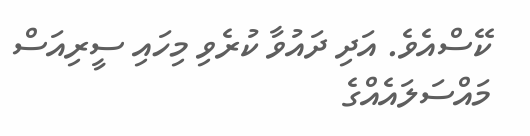ކޭސްއެވެ. އަދި ދައުވާ ކުރެވި މިހައި ސީރިއަސް މައްސަލައެއްގެ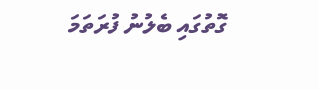ގޮތުގައި ބެލުނު ފުރަތަމަ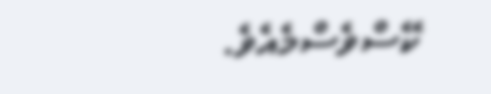ކޭސްވެސްމެއެވެ.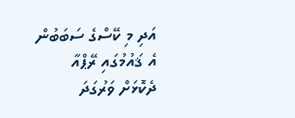އަދި މި ކޭސްގެ ސަބަބުން އެ ޤައުމުގައި ރޭޕްއާ ދެކޮޅަށް ވަރުގަދަ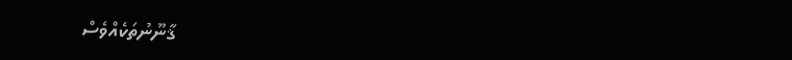ޤާނޫނުތަކެއްވެސް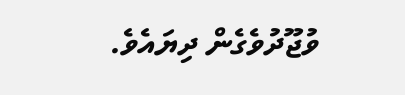ވުޖޫދުވެގެން ދިޔައެވެ.